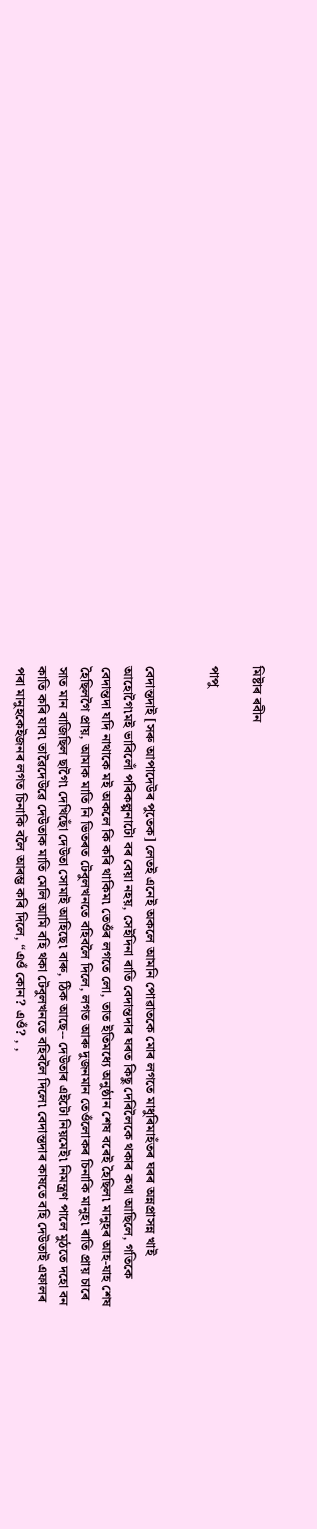মিষ্টাৰ ৰবীন

পাপু


বেদান্তদাই [সৰু আপাদেউৰ পুতেক] লেতই এনেই অকলে আমনি পোৱাতকে মোৰ লগতে মাধুৰিমাহঁতৰ ঘৰৰ অন্নপ্ৰাসন্ন খাই আহোগৈ৷মই ভাবিলোঁ পৰিকল্পনাটো বৰ বেয়া নহয়, সেইদিনা ৰাতি বেদান্তদাৰ ঘৰত কিছু দেৰিলৈকে থকাৰ কথা আছিলে, গতিকে বেদান্তদা যদি নাথাকে মই অকলে কি কৰি থাকিম৷ তেওঁৰ লগতে লো, তাত ইতিমধ্যে অনুষ্ঠান শেষ বৰেই হৈছিল৷ মানুহৰ আহ-যাহ শেষ হৈছিলগৈ প্ৰায়, আমাক মাতি নি ভিতৰত টেবুলখনতে বহিবলৈ দিলে, লগত আৰু দুজনমান তেওঁলোকৰ চিনাকি মানুহ৷ ৰাতি প্ৰায় চাৰে সাত মান বাজিছিল ছাগৈ৷ দেখিছোঁ দেউতা সোমাই আহিছে৷ বাৰু, ঠিক আছে-- দেউতাৰ এইটো নিয়মেই৷ নিমন্ত্ৰণ পালে মুঠতে দহো বন কাতি কৰি যাব৷ তাৱৈদেউৱে দেউতাক মাতি মেলি আমি বহি থকা টেবুলখনতে বহিবলৈ দিলে৷ বেদান্তদাৰ কাষতে বহি দেউতাই এফালৰ পৰা মানুহকেইজনৰ লগত চিনাকি বলৈ আৰম্ভ কৰি দিলে, “এওঁ কোন? এওঁ? , ,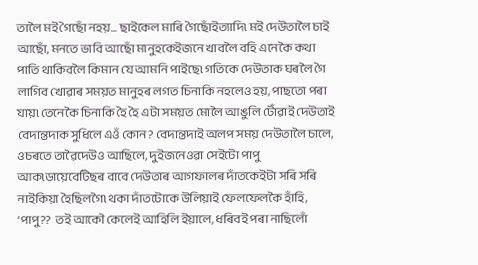তালৈ মই গৈছোঁ নহয়... ছাইকেল মাৰি গৈছোঁইত্যাদি৷ মই দেউতালৈ চাই আছোঁ, মনতে ভাবি আছোঁ মানুহকেইজনে খাবলৈ বহি এনেকৈ কথা পাতি থাকিবলৈ কিমান যে আমনি পাইছে৷ গতিকে দেউতাক ঘৰলৈ গৈ লাগিব খোৱাৰ সময়ত মানুহৰ লগত চিনাকি নহলেও হয়, পাছতো পৰা যায়৷ তেনেকৈ চিনাকি হৈ হৈ এটা সময়ত মোলৈ আঙুলি টোঁৱাই দেউতাই বেদান্তদাক সুধিলে এওঁ কোন? বেদান্তদাই অলপ সময় দেউতালৈ চালে, ওচৰতে তাৱৈদেউও আছিলে, দুইজনেওৱা সেইটো পাপু আক৷ডায়েবেটিছৰ বাবে দেউতাৰ আগফালৰ দাঁতকেইটা সৰি সৰি নাইকিয়া হৈছিলগৈ৷ থকা দাঁতটোকে উলিয়াই ফেলফেলকৈ হাঁহি, ‘পাপু??  তই আকৌ কেলেই আহিলি ইয়ালে, ধৰিবই পৰা নাছিলোঁ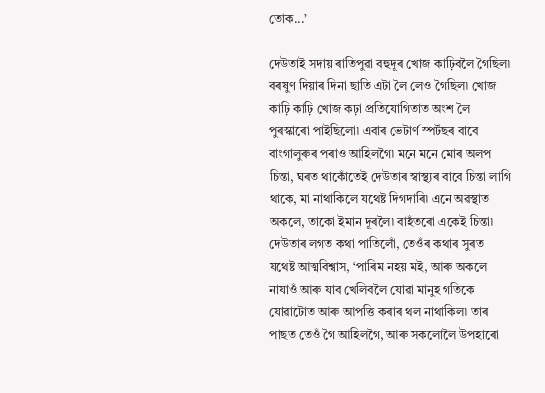তোক...’

দেউতাই সদায় ৰাতিপুৱা বহুদূৰ খোজ কাঢ়িবলৈ গৈছিল৷ বৰষুণ দিয়াৰ দিনা ছাতি এটা লৈ লেও গৈছিল৷ খোজ কাঢ়ি কাঢ়ি খোজ কঢ়া প্ৰতিযোগিতাত অংশ লৈ পুৰস্কাৰো পাইছিলো৷ এবাৰ ভেটাৰ্ণ স্পৰ্টছৰ বাবে বাংগালুৰুৰ পৰাও আহিলগৈ৷ মনে মনে মোৰ অলপ চিন্তা, ঘৰত থাকোঁতেই দেউতাৰ স্বাস্থ্যৰ বাবে চিন্তা লাগি থাকে, মা নাথাকিলে যথেষ্ট দিগদাৰি৷ এনে অৱস্থাত অকলে, তাকো ইমান দূৰলৈ৷ বাহঁতৰো একেই চিন্তা৷ দেউতাৰ লগত কথা পাতিলোঁ, তেওঁৰ কথাৰ সুৰত যথেষ্ট আত্মবিশ্বাস, ‘পাৰিম নহয় মই, আৰু অকলে নাযাওঁ আৰু যাব খেলিবলৈ যোৱা মানুহ গতিকে যোৱাটোত আৰু আপত্তি কৰাৰ থল নাথাকিল৷ তাৰ পাছত তেওঁ গৈ আহিলগৈ, আৰু সকলোলৈ উপহাৰো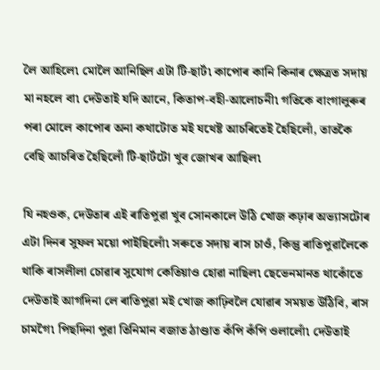লৈ আহিলে৷ মোলৈ আনিছিল এটা টি-ছাৰ্ট৷ কাপোৰ কানি কিনাৰ ক্ষেত্ৰত সদায় মা নহলে বা৷ দেউতাই যদি আনে, কিতাপ-বহী-আলোচনী৷ গতিকে বাংগালুৰুৰ পৰা মোলে কাপোৰ অনা কথাটোত মই যথেষ্ট আচৰিতেই হৈছিলোঁ, তাতকৈ বেছি আচৰিত হৈছিলোঁ টি-ছাৰ্টটো খুব জোখৰ আছিল৷

যি নহওক, দেউতাৰ এই ৰাতিপুৱা খুব সোনকালে উঠি খোজ কঢ়াৰ অভ্যাসটোৰ এটা দিনৰ সুফল ময়ো পাইছিলোঁ৷ সৰুতে সদায় ৰাস চাওঁ, কিন্তু ৰাতিপুৱালৈকে থাকি ৰাসলীলা চোৱাৰ সুযোগ কেতিয়াও হোৱা নাছিল৷ ছেভেনমানত থাকোঁতে দেউতাই আগদিনা লে ৰাতিপুৱা মই খোজ কাঢ়িবলৈ যোৱাৰ সময়ত উঠিবি, ৰাস চামগৈ৷ পিছদিনা পুৱা তিনিমান বজাত ঠাণ্ডাত কঁপি কঁপি ওলালোঁ৷ দেউতাই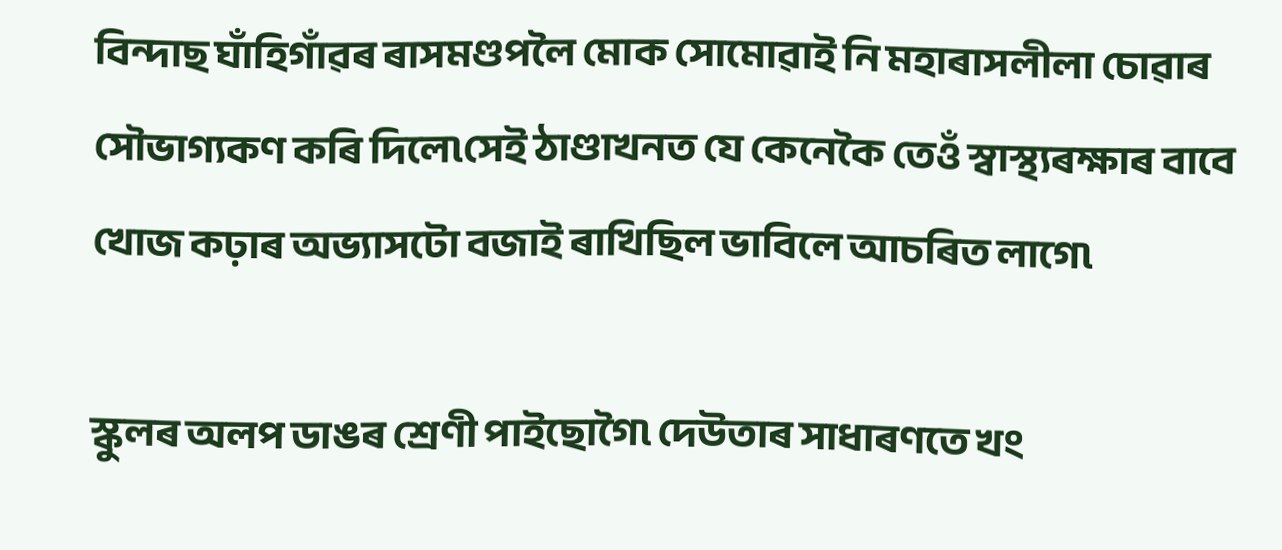বিন্দাছ ঘাঁহিগাঁৱৰ ৰাসমণ্ডপলৈ মোক সোমোৱাই নি মহাৰাসলীলা চোৱাৰ সৌভাগ্যকণ কৰি দিলে৷সেই ঠাণ্ডাখনত যে কেনেকৈ তেওঁ স্বাস্থ্যৰক্ষাৰ বাবে খোজ কঢ়াৰ অভ্যাসটো বজাই ৰাখিছিল ভাবিলে আচৰিত লাগে৷

স্কুলৰ অলপ ডাঙৰ শ্ৰেণী পাইছোগৈ৷ দেউতাৰ সাধাৰণতে খং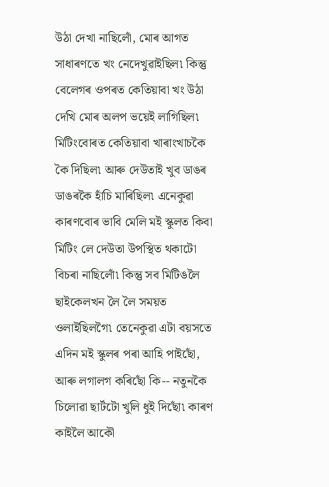উঠা দেখা নাছিলোঁ, মোৰ আগত সাধাৰণতে খং নেদেখুৱাইছিল৷ কিন্তু বেলেগৰ ওপৰত কেতিয়াবা খং উঠা দেখি মোৰ অলপ ভয়েই লাগিছিল৷ মিটিংবোৰত কেতিয়াবা খাৰাংখাচকৈ কৈ দিছিল৷ আৰু দেউতাই খুব ডাঙৰ ডাঙৰকৈ হাঁচি মাৰিছিল৷ এনেকুৱা কাৰণবোৰ ভাবি মেলি মই স্কুলত কিবা মিটিং লে দেউতা উপস্থিত থকাটো বিচৰা নাছিলোঁ৷ কিন্তু সব মিটিঙলৈ ছাইকেলখন লৈ লৈ সময়ত ওলাইছিলগৈ৷ তেনেকুৱা এটা বয়সতে এদিন মই স্কুলৰ পৰা আহি পাইছোঁ, আৰু লগালগ কৰিছোঁ কি-- নতুনকৈ চিলোৱা ছাৰ্টটো খুলি ধুই দিছোঁ৷ কাৰণ কাইলৈ আকৌ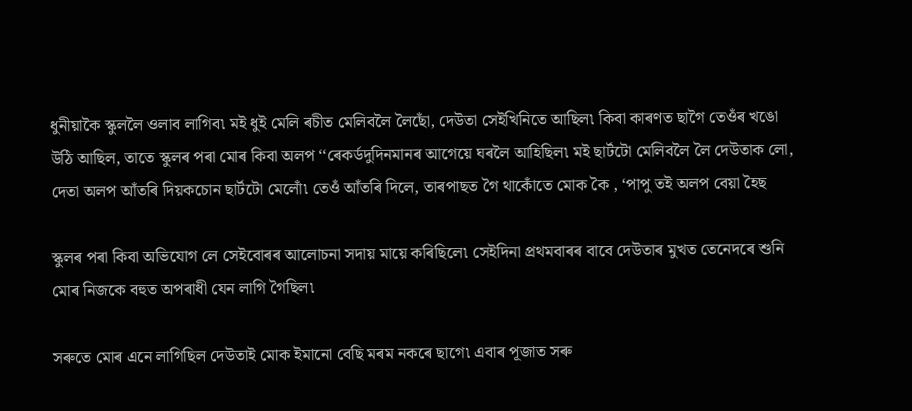ধুনীয়াকৈ স্কুললৈ ওলাব লাগিব৷ মই ধুই মেলি ৰচীত মেলিবলৈ লৈছোঁ, দেউতা সেইখিনিতে আছিল৷ কিবা কাৰণত ছাগৈ তেওঁৰ খঙো উঠি আছিল, তাতে স্কুলৰ পৰা মোৰ কিবা অলপ ‘‘ৰেকৰ্ডদুদিনমানৰ আগেয়ে ঘৰলৈ আহিছিল৷ মই ছাৰ্টটো মেলিবলৈ লৈ দেউতাক লো, দেতা অলপ আঁতৰি দিয়কচোন ছাৰ্টটো মেলোঁ৷ তেওঁ আঁতৰি দিলে, তাৰপাছত গৈ থাকোঁতে মোক কৈ , ‘পাপু তই অলপ বেয়া হৈছ

স্কুলৰ পৰা কিবা অভিযোগ লে সেইবোৰৰ আলোচনা সদায় মায়ে কৰিছিলে৷ সেইদিনা প্ৰথমবাৰৰ বাবে দেউতাৰ মুখত তেনেদৰে শুনি মোৰ নিজকে বহুত অপৰাধী যেন লাগি গৈছিল৷

সৰুতে মোৰ এনে লাগিছিল দেউতাই মোক ইমানো বেছি মৰম নকৰে ছাগে৷ এবাৰ পূজাত সৰু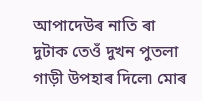আপাদেউৰ নাতি ৰা দুটাক তেওঁ দুখন পুতলা গাড়ী উপহাৰ দিলে৷ মোৰ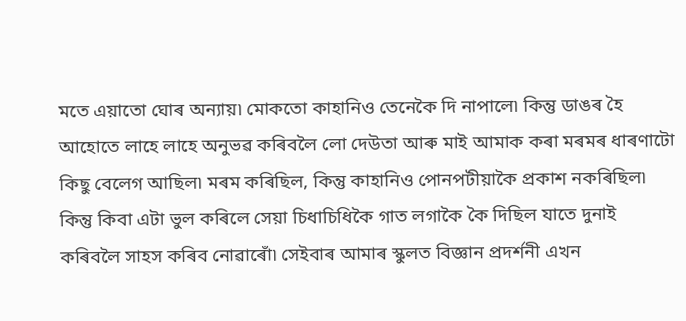মতে এয়াতো ঘোৰ অন্যায়৷ মোকতো কাহানিও তেনেকৈ দি নাপালে৷ কিন্তু ডাঙৰ হৈ আহোতে লাহে লাহে অনুভৱ কৰিবলৈ লো দেউতা আৰু মাই আমাক কৰা মৰমৰ ধাৰণাটো কিছু বেলেগ আছিল৷ মৰম কৰিছিল, কিন্তু কাহানিও পোনপটীয়াকৈ প্ৰকাশ নকৰিছিল৷ কিন্তু কিবা এটা ভুল কৰিলে সেয়া চিধাচিধিকৈ গাত লগাকৈ কৈ দিছিল যাতে দুনাই কৰিবলৈ সাহস কৰিব নোৱাৰোঁ৷ সেইবাৰ আমাৰ স্কুলত বিজ্ঞান প্ৰদৰ্শনী এখন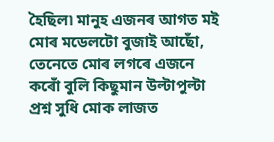হৈছিল৷ মানুহ এজনৰ আগত মই মোৰ মডেলটো বুজাই আছোঁ, তেনেতে মোৰ লগৰে এজনে কৰোঁ বুলি কিছুমান উল্টাপুল্টা প্ৰশ্ন সুধি মোক লাজত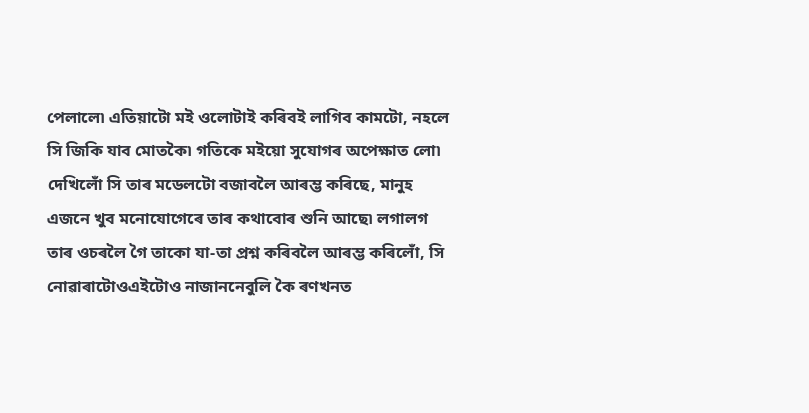পেলালে৷ এতিয়াটো মই ওলোটাই কৰিবই লাগিব কামটো, নহলে সি জিকি যাব মোতকৈ৷ গতিকে মইয়ো সুযোগৰ অপেক্ষাত লো৷ দেখিলোঁ সি তাৰ মডেলটো বজাবলৈ আৰম্ভ কৰিছে, মানুহ এজনে খুব মনোযোগেৰে তাৰ কথাবোৰ শুনি আছে৷ লগালগ তাৰ ওচৰলৈ গৈ তাকো যা-তা প্ৰশ্ন কৰিবলৈ আৰম্ভ কৰিলোঁ, সি নোৱাৰাটোওএইটোও নাজাননেবুলি কৈ ৰণখনত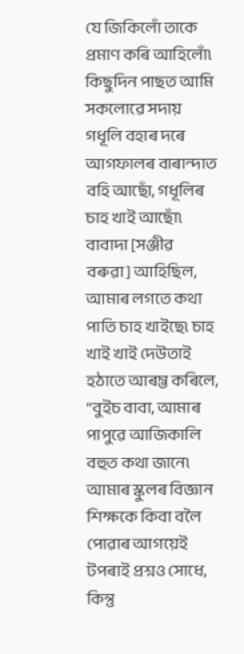যে জিকিলোঁ তাকে প্ৰমাণ কৰি আহিলোঁ৷ কিছুদিন পাছত আমি সকলোৱে সদায় গধূলি বহাৰ দৰে আগফালৰ বাৰান্দাত বহি আছোঁ, গধূলিৰ চাহ খাই আছোঁ৷ বাবাদা [সঞ্জীৱ বৰুৱা] আহিছিল, আমাৰ লগতে কথা পাতি চাহ খাইছে৷ চাহ খাই খাই দেউতাই হঠাতে আৰম্ভ কৰিলে, “বুইচ বাবা, আমাৰ পাপুৱে আজিকালি বহুত কথা জানে৷ আমাৰ স্কুলৰ বিজ্ঞান শিক্ষকে কিবা বলৈ পোৱাৰ আগয়েই টপৰাই প্ৰশ্নও সোধে, কিন্তু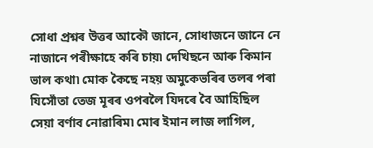সোধা প্ৰশ্নৰ উত্তৰ আকৌ জানে, সোধাজনে জানে নে নাজানে পৰীক্ষাহে কৰি চায়৷ দেখিছনে আৰু কিমান ভাল কথা৷ মোক কৈছে নহয় অমুকেভৰিৰ তলৰ পৰা যিসোঁতা তেজ মূৰৰ ওপৰলৈ যিদৰে বৈ আহিছিল সেয়া বৰ্ণাব নোৱাৰিম৷ মোৰ ইমান লাজ লাগিল,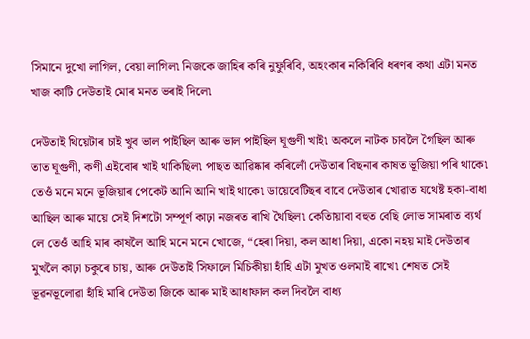সিমানে দুখো লাগিল, বেয়া লাগিল৷ নিজকে জাহিৰ কৰি নুফুৰিবি, অহংকাৰ নকিৰিবি ধৰণৰ কথা এটা মনত খাজ কাটি দেউতাই মোৰ মনত ভৰাই দিলে৷

দেউতাই থিয়েটাৰ চাই খুব ভাল পাইছিল আৰু ভাল পাইছিল ঘূগুণী খাই৷ অকলে নাটক চাবলৈ গৈছিল আৰু তাত ঘূগুণী, কণী এইবোৰ খাই থাকিছিল৷ পাছত আৱিষ্কাৰ কৰিলোঁ দেউতাৰ বিছনাৰ কাষত ভূজিয়া পৰি থাকে৷ তেওঁ মনে মনে ভূজিয়াৰ পেকেট আনি আনি খাই থাকে৷ ডায়েবেটিছৰ বাবে দেউতাৰ খোৱাত যথেষ্ট হকা-বাধা আছিল আৰু মায়ে সেই দিশটো সম্পূৰ্ণ কাঢ়া নজৰত ৰাখি থৈছিল৷ কেতিায়াবা বহুত বেছি লোভ সামৰাত ব্যৰ্থ লে তেওঁ আহি মাৰ কাষলৈ আহি মনে মনে খোজে, “হেৰা দিয়া, কল আধা দিয়া, একো নহয় মাই দেউতাৰ মুখলৈ কাঢ়া চকুৰে চায়, আৰু দেউতাই সিফালে মিচিকীয়া হাঁহি এটা মুখত ওলমাই ৰাখে৷ শেষত সেই ভূৱনভূলোৱা হাঁহি মাৰি দেউতা জিকে আৰু মাই আধাফাল কল দিবলৈ বাধ্য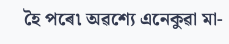হৈ পৰে৷ অৱশ্যে এনেকুৱা মা-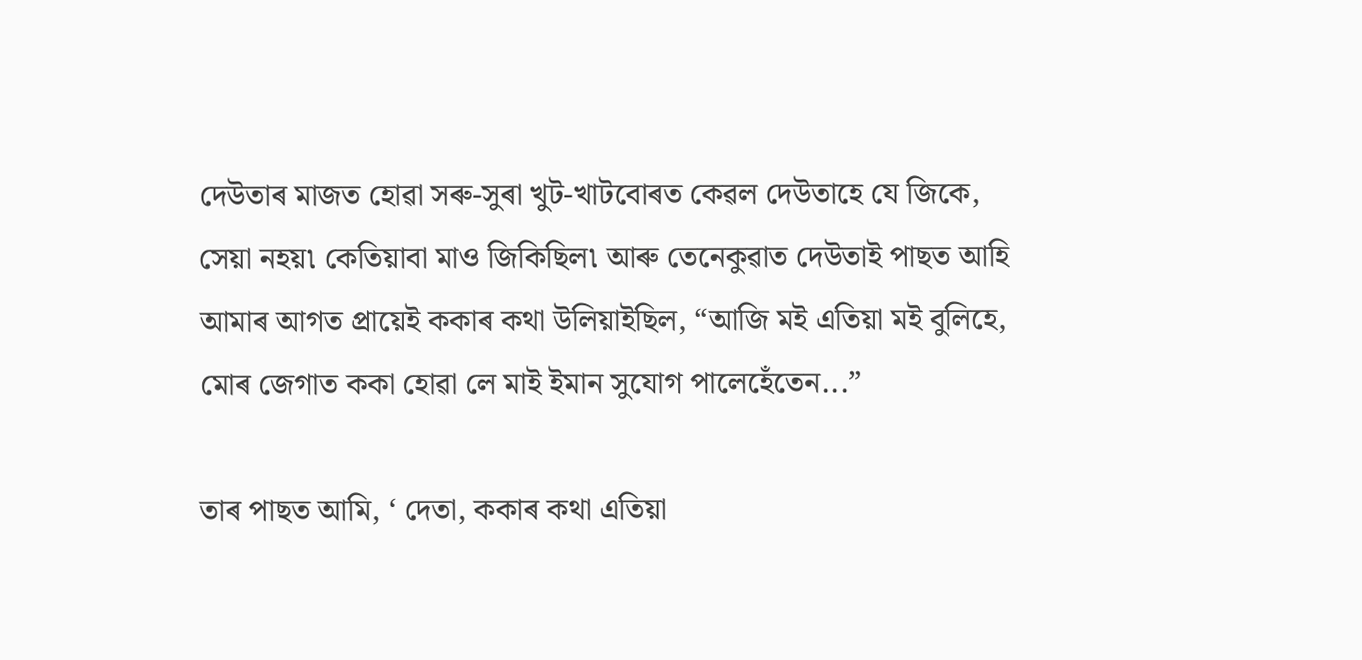দেউতাৰ মাজত হোৱা সৰু-সুৰা খুট-খাটবোৰত কেৱল দেউতাহে যে জিকে, সেয়া নহয়৷ কেতিয়াবা মাও জিকিছিল৷ আৰু তেনেকুৱাত দেউতাই পাছত আহি আমাৰ আগত প্ৰায়েই ককাৰ কথা উলিয়াইছিল, “আজি মই এতিয়া মই বুলিহে, মোৰ জেগাত ককা হোৱা লে মাই ইমান সুযোগ পালেহেঁতেন...”

তাৰ পাছত আমি, ‘ দেতা, ককাৰ কথা এতিয়া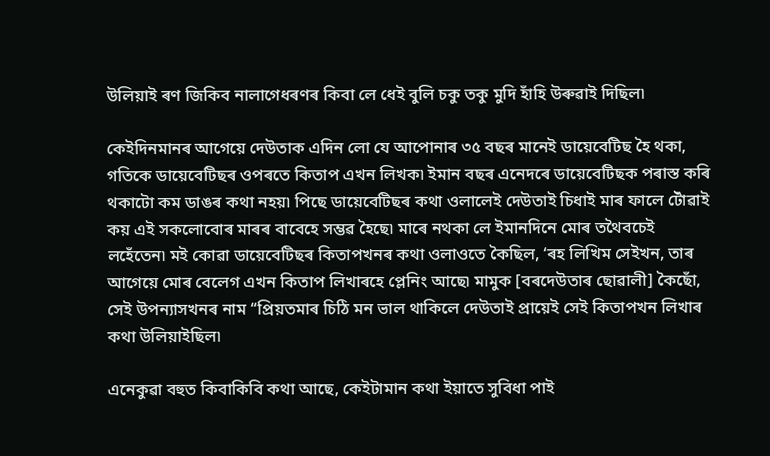উলিয়াই ৰণ জিকিব নালাগেধৰণৰ কিবা লে ধেই বুলি চকু তকু মুদি হাঁহি উৰুৱাই দিছিল৷

কেইদিনমানৰ আগেয়ে দেউতাক এদিন লো যে আপোনাৰ ৩৫ বছৰ মানেই ডায়েবেটিছ হৈ থকা, গতিকে ডায়েবেটিছৰ ওপৰতে কিতাপ এখন লিখক৷ ইমান বছৰ এনেদৰে ডায়েবেটিছক পৰাস্ত কৰি থকাটো কম ডাঙৰ কথা নহয়৷ পিছে ডায়েবেটিছৰ কথা ওলালেই দেউতাই চিধাই মাৰ ফালে টোঁৱাই কয় এই সকলোবোৰ মাৰৰ বাবেহে সম্ভৱ হৈছে৷ মাৰে নথকা লে ইমানদিনে মোৰ তথৈবচেই লহেঁতেন৷ মই কোৱা ডায়েবেটিছৰ কিতাপখনৰ কথা ওলাওতে কৈছিল, ‘ৰহ লিখিম সেইখন, তাৰ আগেয়ে মোৰ বেলেগ এখন কিতাপ লিখাৰহে প্লেনিং আছে৷ মামুক [বৰদেউতাৰ ছোৱালী] কৈছোঁ, সেই উপন্যাসখনৰ নাম ‘‘প্ৰিয়তমাৰ চিঠি মন ভাল থাকিলে দেউতাই প্ৰায়েই সেই কিতাপখন লিখাৰ কথা উলিয়াইছিল৷

এনেকুৱা বহুত কিবাকিবি কথা আছে, কেইটামান কথা ইয়াতে সুবিধা পাই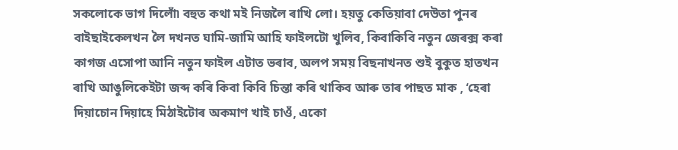সকলোকে ভাগ দিলোঁ৷ বহুত কথা মই নিজলৈ ৰাখি লো। হয়তু কেতিয়াবা দেউতা পুনৰ বাইছাইকেলখন লৈ দখনত ঘামি-জামি আহি ফাইলটো খুলিব, কিবাকিবি নতুন জেৰক্স কৰা কাগজ এসোপা আনি নতুন ফাইল এটাত ভৰাব, অলপ সময় বিছনাখনত শুই বুকুত হাতখন ৰাখি আঙুলিকেইটা জব্দ কৰি কিবা কিবি চিন্তা কৰি থাকিব আৰু তাৰ পাছত মাক , ‘হেৰা দিয়াচোন দিয়াহে মিঠাইটোৰ অকমাণ খাই চাওঁ, একো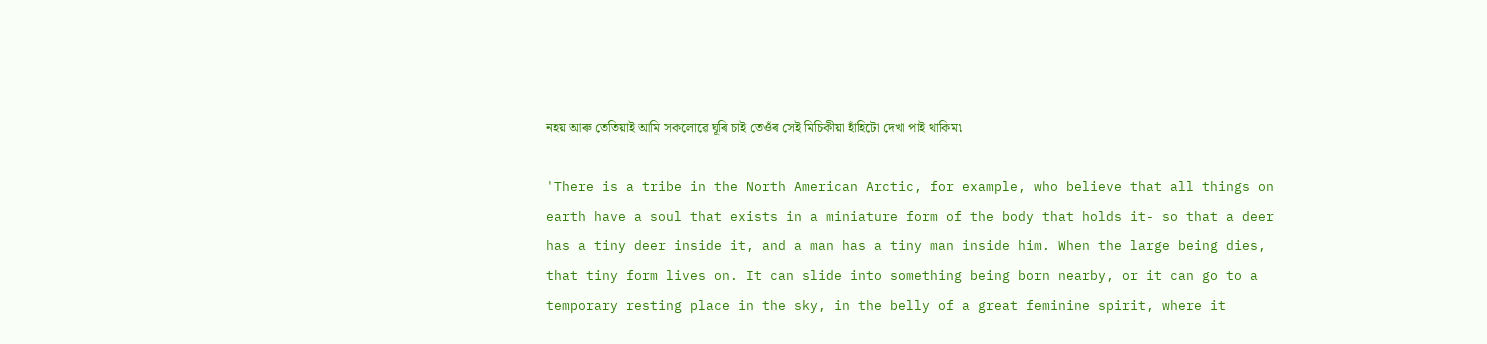নহয় আৰু তেতিয়াই আমি সকলোৱে ঘূৰি চাই তেওঁৰ সেই মিচিকীয়া হাঁহিটো দেখা পাই থাকিম৷

'There is a tribe in the North American Arctic, for example, who believe that all things on earth have a soul that exists in a miniature form of the body that holds it- so that a deer has a tiny deer inside it, and a man has a tiny man inside him. When the large being dies, that tiny form lives on. It can slide into something being born nearby, or it can go to a temporary resting place in the sky, in the belly of a great feminine spirit, where it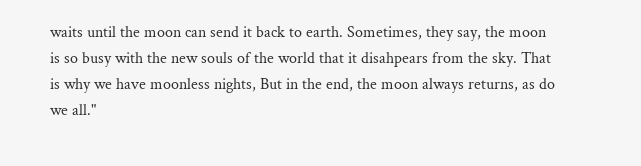waits until the moon can send it back to earth. Sometimes, they say, the moon is so busy with the new souls of the world that it disahpears from the sky. That is why we have moonless nights, But in the end, the moon always returns, as do we all."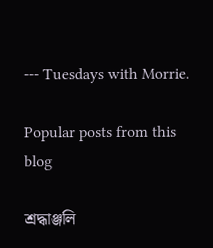--- Tuesdays with Morrie.

Popular posts from this blog

শ্ৰদ্ধাঞ্জলি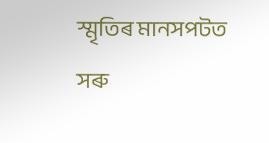স্মৃতিৰ মানসপটত সৰু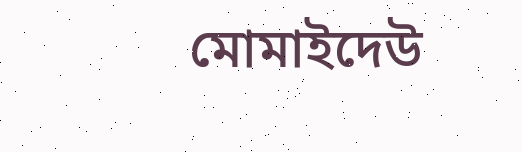মোমাইদেউ